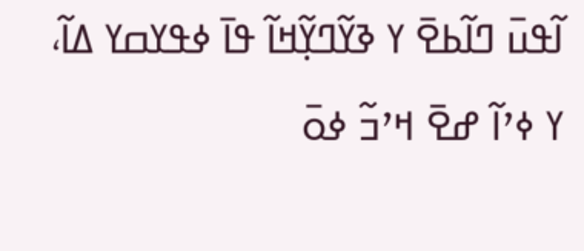ߊ߬ߟߎ߫ ߣߊ߬ߕߐ߫ ߌ ߢߌ߬ߣߌ߲߬ߞߊ߬ ߟߊ߫ ߦߟߌߛߌ ߡߊ߬، ߌ ߦߴߊ߬ ߝߐ߫ ߞߴߏ߬ ߦߋ߫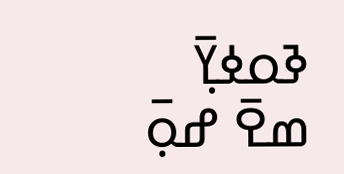ߢߋߦߌ߲߫ ߘߐ߫ ߝߋ߲߫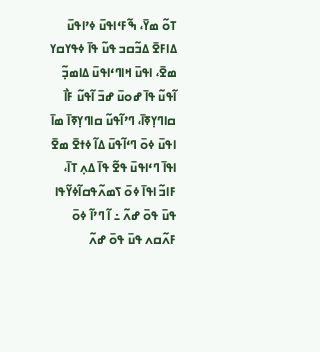ߠߋ߬ ߘߌ߫، ߒ߬ߓߵߊߟߎ߫ ߦߴߊߟߎ߫ ߡߊߓߐ߫ ߡߏ߬ߛߏ ߟߎ߬ ߟߊ߫ ߦߟߌߛߌ ߘߐ߫، ߊߟߎ߫ ߞߊߣߵߊߟߎ߫ ߡߊߘߏ߲߬ ߊ߬ߟߎ߬ ߟߊ߫ ߝߋߎ߫ ߝߏ߫ ߊ߬ߟߎ߬ ߓߊ߯ ߛߊߣߌ߲ߧߊ߫، ߣߴߊ߬ߟߎ߬ ߛߊߣߌ߲ߧߊ߫ ߘߊ߫ ߊߟߎ߫ ߦߋ߫ ߣߵߊ߬ߟߎ߫ ߡߊ߬ ߦߙߐ߫ ߘߐ߫ ߊߟߊ߫ ߣߵߊߟߎ߫ ߟߐ߬ ߟߊ߫ ߡߍ߲ ߠߊ߫، ߓߊߏ߬ ߊߟߊ߫ ߦߋ߫ ߖߘߍ߬ߟߛߊ߬ߦߌ߬ߟߊ ߟߎ߫ ߟߋ߫ ߝߍ߬ ߸ ߊ߬ ߣߴߊ߬ ߦߋ߫ ߓߍ߬ߛߍ ߟߎ߫ ߟߋ߫ ߝߍ߬